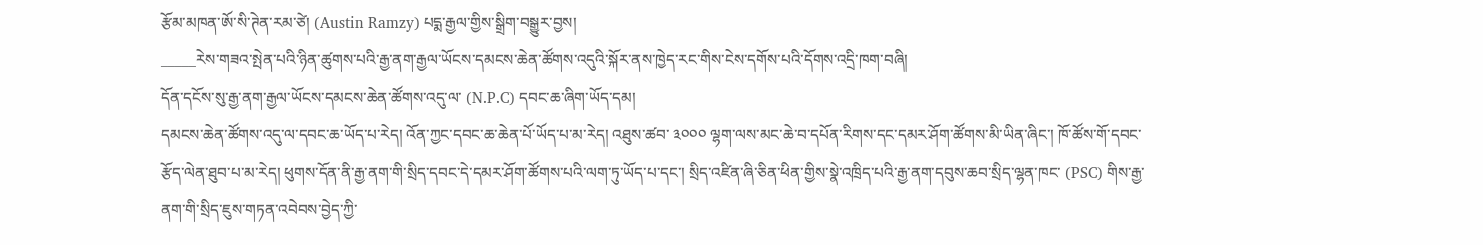རྩོམ་མཁན་ཨོ་སི་ཊེན་རམ་ཙེ། (Austin Ramzy) པདྨ་རྒྱལ་གྱིས་སྒྲིག་བསྒྱུར་བྱས།
_____རེས་གཟའ་སྤེན་པའི་ཉིན་ཚུགས་པའི་རྒྱ་ནག་རྒྱལ་ཡོངས་དམངས་ཆེན་ཚོགས་འདུའི་སྐོར་ནས་ཁྱེད་རང་གིས་ངེས་དགོས་པའི་དོགས་འདྲི་ཁག་བཞི།
དོན་དངོས་སུ་རྒྱ་ནག་རྒྱལ་ཡོངས་དམངས་ཆེན་ཚོགས་འདུ་ལ་ (N.P.C) དབང་ཆ་ཞིག་ཡོད་དམ།
དམངས་ཆེན་ཚོགས་འདུ་ལ་དབང་ཆ་ཡོད་པ་རེད། འོན་ཀྱང་དབང་ཆ་ཆེན་པོ་ཡོད་པ་མ་རེད། འཐུས་ཚབ་ ༣༠༠༠ ལྷག་ལས་མང་ཆེ་བ་དཔོན་རིགས་དང་དམར་ཤོག་ཚོགས་མི་ཡིན་ཞིང་། ཁོ་ཚོས་གོ་དབང་རྩོད་ལེན་ཐུབ་པ་མ་རེད། ཕུགས་དོན་ནི་རྒྱ་ནག་གི་སྲིད་དབང་དེ་དམར་ཤོག་ཚོགས་པའི་ལག་ཏུ་ཡོད་པ་དང་། སྲིད་འཛིན་ཞི་ཅིན་ཕིན་གྱིས་སྣེ་འཁྲིད་པའི་རྒྱ་ནག་དབུས་ཆབ་སྲིད་ལྷན་ཁང་ (PSC) གིས་རྒྱ་ནག་གི་སྲིད་ཇུས་གཏན་འབེབས་བྱེད་ཀྱི་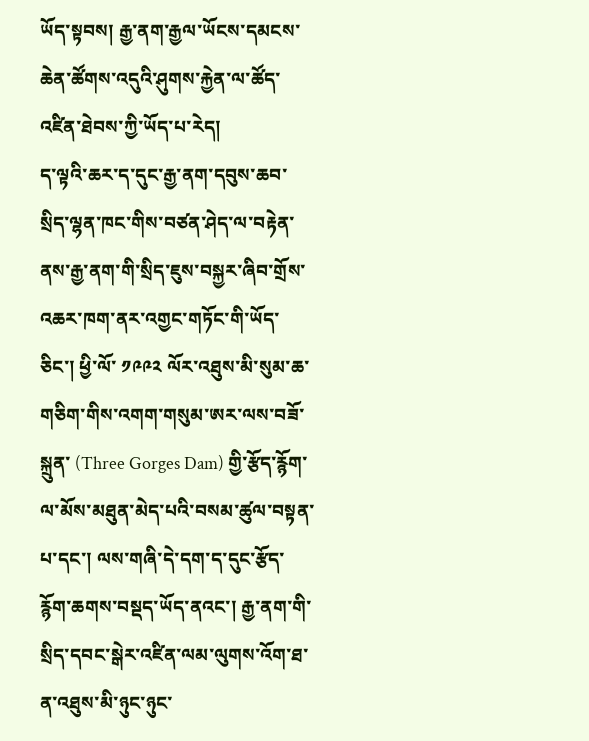ཡོད་སྟབས། རྒྱ་ནག་རྒྱལ་ཡོངས་དམངས་ཆེན་ཚོགས་འདུའི་ཤུགས་རྐྱེན་ལ་ཚོད་འཛིན་ཐེབས་ཀྱི་ཡོད་པ་རེད།
ད་ལྟའི་ཆར་ད་དུང་རྒྱ་ནག་དབུས་ཆབ་སྲིད་ལྷན་ཁང་གིས་བཙན་ཤེད་ལ་བརྟེན་ནས་རྒྱ་ནག་གི་སྲིད་ཇུས་བསྐྱར་ཞིབ་གྲོས་འཆར་ཁག་ནར་འགྱང་གཏོང་གི་ཡོད་ཅིང་། ཕྱི་ལོ་ ༡༩༩༢ ལོར་འཐུས་མི་སུམ་ཆ་གཅིག་གིས་འགག་གསུམ་ཨར་ལས་བཟོ་སྐྲུན་ (Three Gorges Dam) གྱི་རྩོད་རྙོག་ལ་མོས་མཐུན་མེད་པའི་བསམ་ཚུལ་བསྟན་པ་དང་། ལས་གཞི་དེ་དག་ད་དུང་རྩོད་རྙོག་ཆགས་བསྡད་ཡོད་ནའང་། རྒྱ་ནག་གི་སྲིད་དབང་སྒེར་འཛིན་ལམ་ལུགས་འོག་ཐ་ན་འཐུས་མི་ཉུང་ཉུང་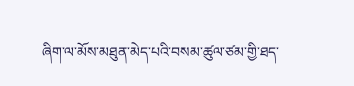ཞིག་ལ་མོས་མཐུན་མེད་པའི་བསམ་ཚུལ་ཙམ་གྱི་ཐད་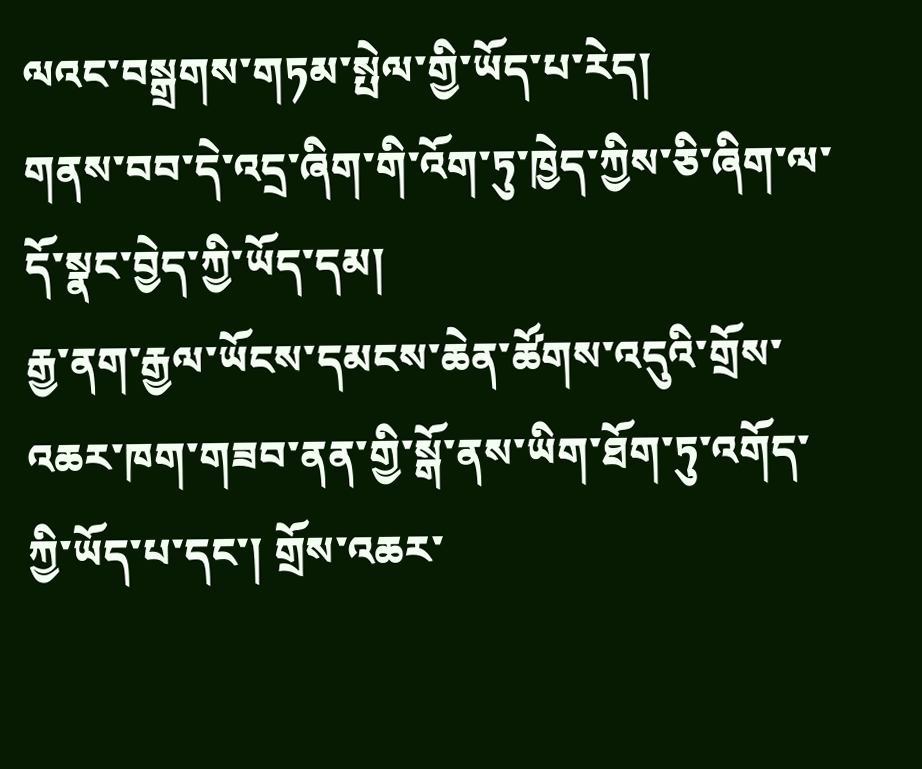ལའང་བསྒྲགས་གཏམ་སྤེལ་གྱི་ཡོད་པ་རེད།
གནས་བབ་དེ་འདྲ་ཞིག་གི་འོག་ཏུ་ཁྱེད་ཀྱིས་ཅི་ཞིག་ལ་དོ་སྣང་བྱེད་ཀྱི་ཡོད་དམ།
རྒྱ་ནག་རྒྱལ་ཡོངས་དམངས་ཆེན་ཚོགས་འདུའི་གྲོས་འཆར་ཁག་གཟབ་ནན་གྱི་སྒོ་ནས་ཡིག་ཐོག་ཏུ་འགོད་ཀྱི་ཡོད་པ་དང་། གྲོས་འཆར་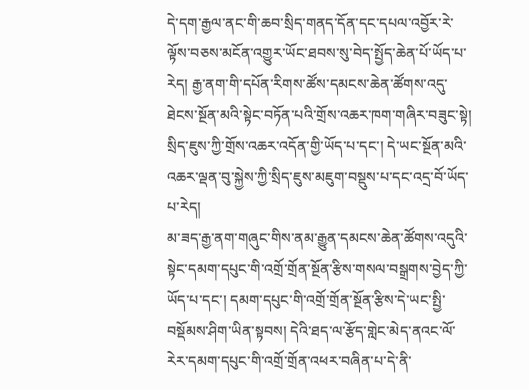དེ་དག་རྒྱལ་ནང་གི་ཆབ་སྲིད་གནད་དོན་དང་དཔལ་འབྱོར་རེ་ལྟོས་བཅས་མངོན་འགྱུར་ཡོང་ཐབས་སུ་བེད་སྤྱོད་ཆེན་པོ་ཡོད་པ་རེད། རྒྱ་ནག་གི་དཔོན་རིགས་ཚོས་དམངས་ཆེན་ཚོགས་འདུ་ཐེངས་སྔོན་མའི་སྟེང་བཏོན་པའི་གྲོས་འཆར་ཁག་གཞིར་བཟུང་སྟེ། སྲིད་ཇུས་ཀྱི་གྲོས་འཆར་འདོན་གྱི་ཡོད་པ་དང་། དེ་ཡང་སྔོན་མའི་འཆར་ལྡན་བུ་སྐྱེས་ཀྱི་སྲིད་ཇུས་མཇུག་བསྡུས་པ་དང་འདྲ་བོ་ཡོད་པ་རེད།
མ་ཟད་རྒྱ་ནག་གཞུང་གིས་ནམ་རྒྱུན་དམངས་ཆེན་ཚོགས་འདུའི་སྟེང་དམག་དཔུང་གི་འགྲོ་གྲོན་སྔོན་རྩིས་གསལ་བསྒྲགས་བྱེད་ཀྱི་ཡོད་པ་དང་། དམག་དཔུང་གི་འགྲོ་གྲོན་སྔོན་རྩིས་དེ་ཡང་སྤྱི་བསྡོམས་ཤིག་ཡིན་སྟབས། དེའི་ཐད་ལ་རྩོད་གླེང་མེད་ནའང་ལོ་རེར་དམག་དཔུང་གི་འགྲོ་གྲོན་འཕར་བཞིན་པ་དེ་ནི་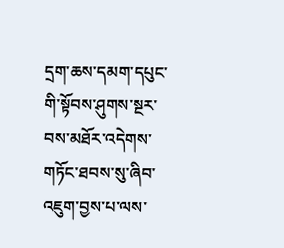དྲག་ཆས་དམག་དཔུང་གི་སྟོབས་ཤུགས་སྔར་བས་མཐོར་འདེགས་གཏོང་ཐབས་སུ་ཞིབ་འཇུག་བྱས་པ་ལས་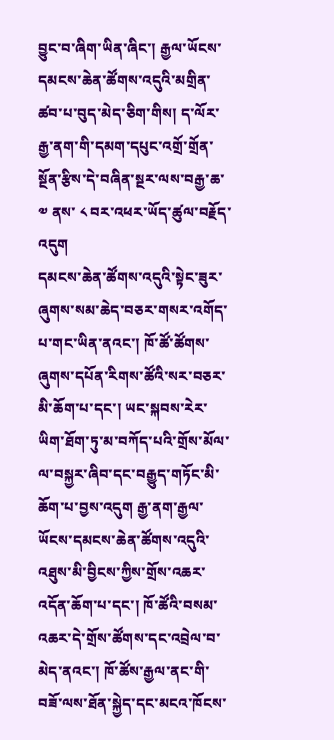བྱུང་བ་ཞིག་ཡིན་ཞིང་། རྒྱལ་ཡོངས་དམངས་ཆེན་ཚོགས་འདུའི་མགྲིན་ཚབ་པ་བུད་མེད་ཅིག་གིས། ད་ལོར་རྒྱ་ནག་གི་དམག་དཔུང་འགྲོ་གྲོན་སྔོན་རྩིས་དེ་བཞིན་སྔར་ལས་བརྒྱ་ཆ་ ༧ ནས་ ༨ བར་འཕར་ཡོད་ཚུལ་བརྗོད་འདུག
དམངས་ཆེན་ཚོགས་འདུའི་སྟེང་ཟུར་ཞུགས་སམ་ཆེད་བཅར་གསར་འགོད་པ་གང་ཡིན་ནའང་། ཁོ་ཚོ་ཚོགས་ཞུགས་དཔོན་རིགས་ཚོའི་སར་བཅར་མི་ཆོག་པ་དང་། ཡང་སྐབས་རེར་ཡིག་ཐོག་ཏུ་མ་བཀོད་པའི་གྲོས་མོལ་ལ་བསྐྱར་ཞིབ་དང་བརྒྱུད་གཏོང་མི་ཆོག་པ་བྱས་འདུག རྒྱ་ནག་རྒྱལ་ཡོངས་དམངས་ཆེན་ཚོགས་འདུའི་འཐུས་མི་བྱིངས་ཀྱིས་གྲོས་འཆར་འདོན་ཆོག་པ་དང་། ཁོ་ཚོའི་བསམ་འཆར་དེ་གྲོས་ཚོགས་དང་འབྲེལ་བ་མེད་ནའང་། ཁོ་ཚོས་རྒྱལ་ནང་གི་བཟོ་ལས་ཐོན་སྐྱེད་དང་མངའ་ཁོངས་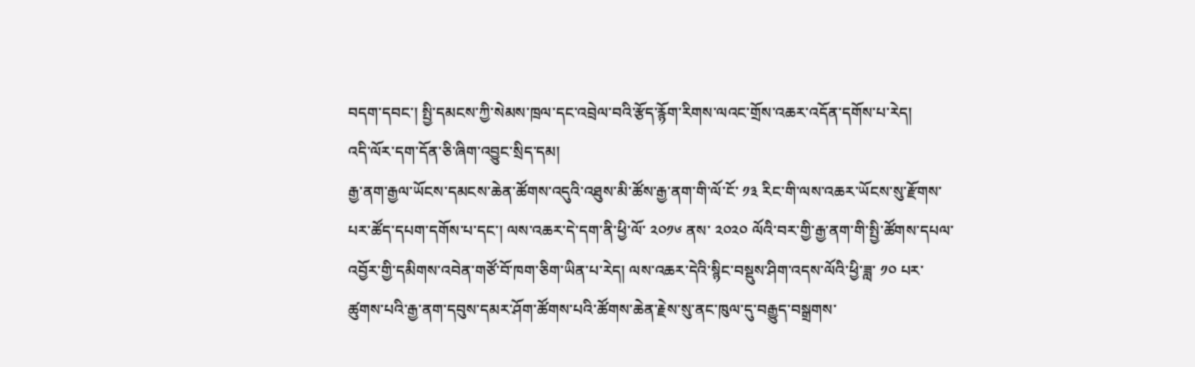བདག་དབང་། སྤྱི་དམངས་ཀྱི་སེམས་ཁྲལ་དང་འབྲེལ་བའི་རྩོད་རྙོག་རིགས་ལའང་གྲོས་འཆར་འདོན་དགོས་པ་རེད།
འདི་ལོར་དག་དོན་ཅི་ཞིག་འབྱུང་སྲིད་དམ།
རྒྱ་ནག་རྒྱལ་ཡོངས་དམངས་ཆེན་ཚོགས་འདུའི་འཐུས་མི་ཚོས་རྒྱ་ནག་གི་ལོ་ངོ་ ༡༣ རིང་གི་ལས་འཆར་ཡོངས་སུ་རྫོགས་པར་ཚོད་དཔག་དགོས་པ་དང་། ལས་འཆར་དེ་དག་ནི་ཕྱི་ལོ་ ༢༠༡༦ ནས་ ༢༠༢༠ ལོའི་བར་གྱི་རྒྱ་ནག་གི་སྤྱི་ཚོགས་དཔལ་འབྱོར་གྱི་དམིགས་འབེན་གཙོ་བོ་ཁག་ཅིག་ཡིན་པ་རེད། ལས་འཆར་དེའི་སྙིང་བསྡུས་ཤིག་འདས་ལོའི་ཕྱི་ཟླ་ ༡༠ པར་ཚུགས་པའི་རྒྱ་ནག་དབུས་དམར་ཤོག་ཚོགས་པའི་ཚོགས་ཆེན་རྗེས་སུ་ནང་ཁུལ་དུ་བརྒྱུད་བསྒྲགས་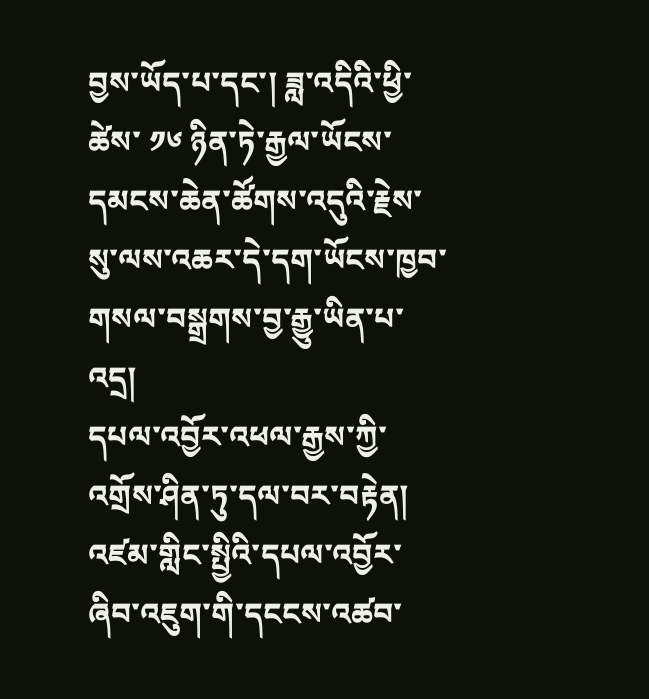བྱས་ཡོད་པ་དང་། ཟླ་འདིའི་ཕྱི་ཚེས་ ༡༦ ཉིན་ཏེ་རྒྱལ་ཡོངས་དམངས་ཆེན་ཚོགས་འདུའི་རྗེས་སུ་ལས་འཆར་དེ་དག་ཡོངས་ཁྱབ་གསལ་བསྒྲགས་བྱ་རྒྱུ་ཡིན་པ་འདྲ།
དཔལ་འབྱོར་འཕལ་རྒྱས་ཀྱི་འགྲོས་ཤིན་ཏུ་དལ་བར་བརྟེན། འཛམ་གླིང་སྤྱིའི་དཔལ་འབྱོར་ཞིབ་འཇུག་གི་དངངས་འཚབ་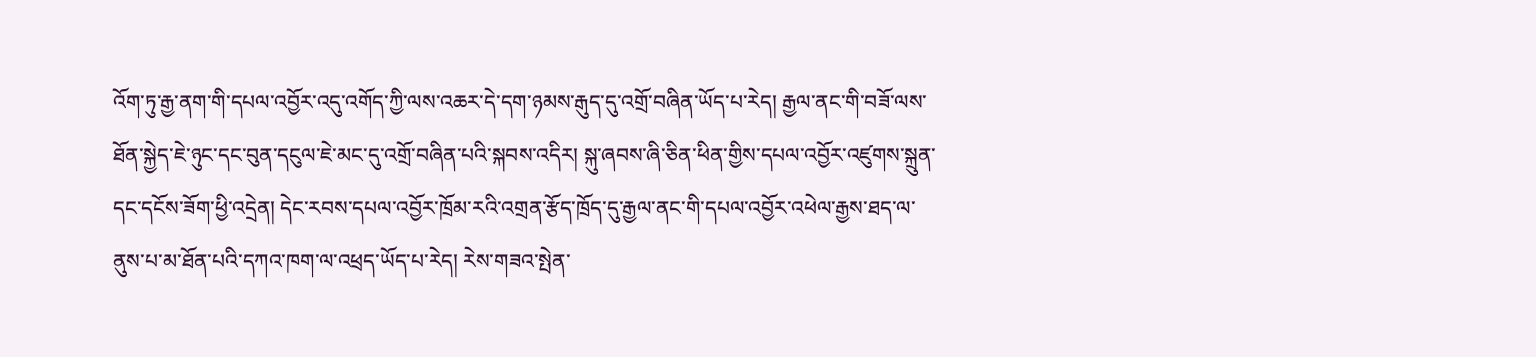འོག་ཏུ་རྒྱ་ནག་གི་དཔལ་འབྱོར་འདུ་འགོད་ཀྱི་ལས་འཆར་དེ་དག་ཉམས་རྒུད་དུ་འགྲོ་བཞིན་ཡོད་པ་རེད། རྒྱལ་ནང་གི་བཟོ་ལས་ཐོན་སྐྱེད་ཇེ་ཉུང་དང་བུན་དངུལ་ཇེ་མང་དུ་འགྲོ་བཞིན་པའི་སྐབས་འདིར། སྐུ་ཞབས་ཞི་ཅིན་ཕིན་གྱིས་དཔལ་འབྱོར་འཛུགས་སྐྲུན་དང་དངོས་ཟོག་ཕྱི་འདྲེན། དེང་རབས་དཔལ་འབྱོར་ཁྲོམ་རའི་འགྲན་རྩོད་ཁྲོད་དུ་རྒྱལ་ནང་གི་དཔལ་འབྱོར་འཕེལ་རྒྱས་ཐད་ལ་ནུས་པ་མ་ཐོན་པའི་དཀའ་ཁག་ལ་འཕྲད་ཡོད་པ་རེད། རེས་གཟའ་སྤེན་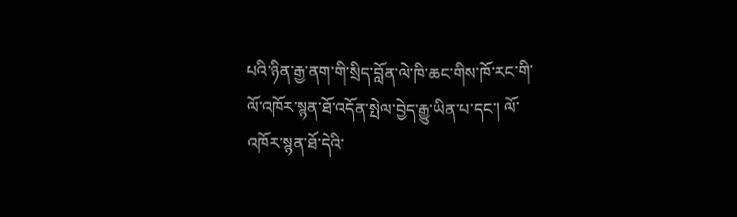པའི་ཉིན་རྒྱ་ནག་གི་སྲིད་བློན་ལེ་ཁི་ཆང་གིས་ཁོ་རང་གི་ལོ་འཁོར་སྙན་ཐོ་འདོན་སྤེལ་བྱེད་རྒྱུ་ཡིན་པ་དང་། ལོ་འཁོར་སྙན་ཐོ་དེའི་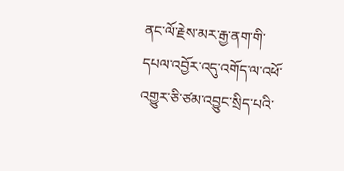ནང་ལོ་རྗེས་མར་རྒྱ་ནག་གི་དཔལ་འབྱོར་འདུ་འགོད་ལ་འཕོ་འགྱུར་ཅི་ཙམ་འབྱུང་སྲིད་པའི་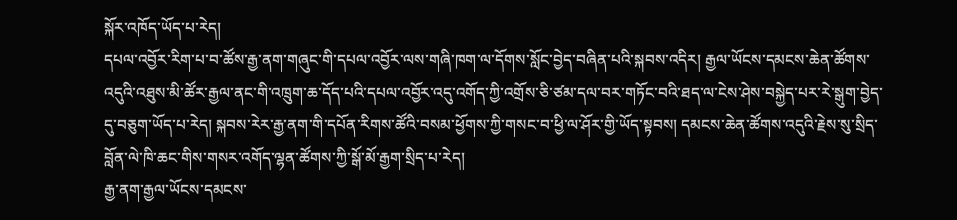སྐོར་འཁོད་ཡོད་པ་རེད།
དཔལ་འབྱོར་རིག་པ་བ་ཚོས་རྒྱ་ནག་གཞུང་གི་དཔལ་འབྱོར་ལས་གཞི་ཁག་ལ་དོགས་སློང་བྱེད་བཞིན་པའི་སྐབས་འདིར། རྒྱལ་ཡོངས་དམངས་ཆེན་ཚོགས་འདུའི་འཐུས་མི་ཚོར་རྒྱལ་ནང་གི་འཁྲུག་ཆ་དོད་པའི་དཔལ་འབྱོར་འདུ་འགོད་ཀྱི་འགྲོས་ཅི་ཙམ་དལ་བར་གཏོང་བའི་ཐད་ལ་ངེས་ཤེས་བསྐྱེད་པར་རེ་སྒུག་བྱེད་དུ་བཅུག་ཡོད་པ་རེད། སྐབས་རེར་རྒྱ་ནག་གི་དཔོན་རིགས་ཚོའི་བསམ་ཕྱོགས་ཀྱི་གསང་བ་ཕྱི་ལ་ཤོར་གྱི་ཡོད་སྟབས། དམངས་ཆེན་ཚོགས་འདུའི་རྗེས་སུ་སྲིད་བློན་ལེ་ཁི་ཆང་གིས་གསར་འགོད་ལྷན་ཚོགས་ཀྱི་སྒོ་མོ་རྒྱག་སྲིད་པ་རེད།
རྒྱ་ནག་རྒྱལ་ཡོངས་དམངས་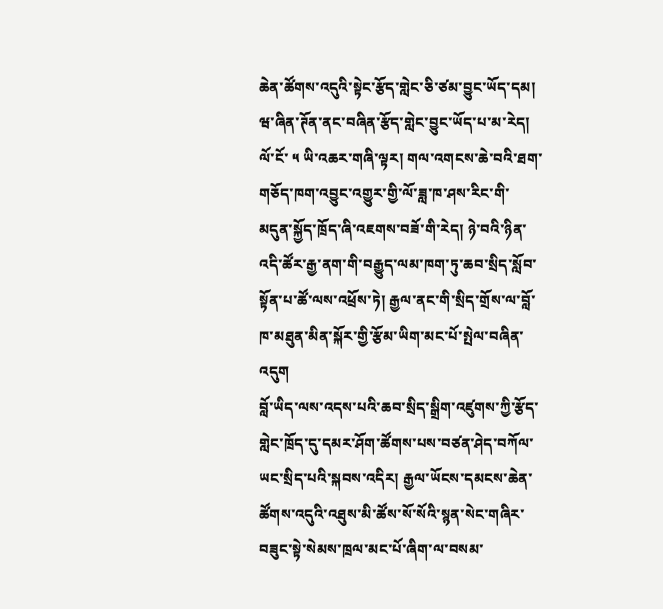ཆེན་ཚོགས་འདུའི་སྟེང་རྩོད་གླེང་ཅི་ཙམ་བྱུང་ཡོད་དམ།
ཝ་ཞིན་ཊོན་ནང་བཞིན་རྩོད་གླེང་བྱུང་ཡོད་པ་མ་རེད། ལོ་ངོ་ ༥ ཡི་འཆར་གཞི་ལྟར། གལ་འགངས་ཆེ་བའི་ཐག་གཅོད་ཁག་འབྱུང་འགྱུར་གྱི་ལོ་ཟླ་ཁ་ཤས་རིང་གི་མདུན་སྐྱོད་ཁྲོད་ཞི་འཇགས་བཟོ་གི་རེད། ཉེ་བའི་ཉིན་འདི་ཚོར་རྒྱ་ནག་གི་བརྒྱུད་ལམ་ཁག་ཏུ་ཆབ་སྲིད་སློབ་སྟོན་པ་ཚོ་ལས་འཕྲོས་ཏེ། རྒྱལ་ནང་གི་སྲིད་གྲོས་ལ་བློ་ཁ་མཐུན་མིན་སྐོར་གྱི་རྩོམ་ཡིག་མང་པོ་སྤེལ་བཞིན་འདུག
བློ་ཡིད་ལས་འདས་པའི་ཆབ་སྲིད་སྒྲིག་འཛུགས་ཀྱི་རྩོད་གླེང་ཁྲོད་དུ་དམར་ཤོག་ཚོགས་པས་བཙན་ཤེད་བཀོལ་ཡང་སྲིད་པའི་སྐབས་འདིར། རྒྱལ་ཡོངས་དམངས་ཆེན་ཚོགས་འདུའི་འཐུས་མི་ཚོས་སོ་སོའི་སྙན་སེང་གཞིར་བཟུང་སྟེ་སེམས་ཁྲལ་མང་པོ་ཞིག་ལ་བསམ་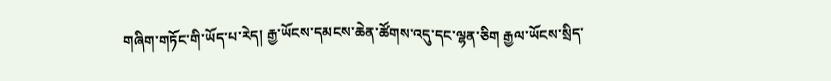གཞིག་གཏོང་གི་ཡོད་པ་རེད། རྒྱ་ཡོངས་དམངས་ཆེན་ཚོགས་འདུ་དང་ལྷན་ཅིག རྒྱལ་ཡོངས་སྲིད་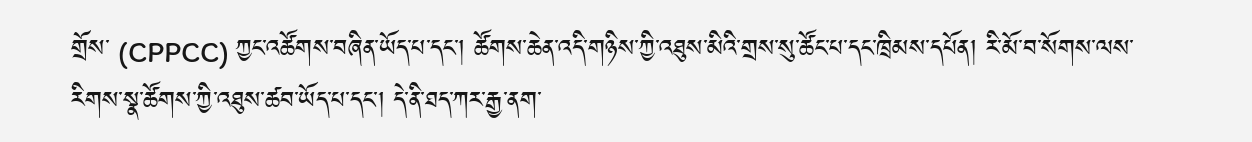གྲོས་ (CPPCC) ཀྱང་འཚོགས་བཞིན་ཡོད་པ་དང་། ཚོགས་ཆེན་འདི་གཉིས་ཀྱི་འཐུས་མིའི་གྲས་སུ་ཚོང་པ་དང་ཁྲིམས་དཔོན། རི་མོ་བ་སོགས་ལས་རིགས་སྣ་ཚོགས་ཀྱི་འཐུས་ཚབ་ཡོད་པ་དང་། དེ་ནི་ཐད་ཀར་རྒྱ་ནག་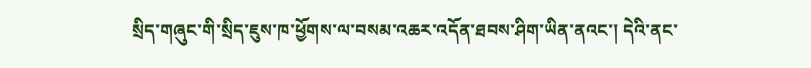སྲིད་གཞུང་གི་སྲིད་ཇུས་ཁ་ཕྱོགས་ལ་བསམ་འཆར་འདོན་ཐབས་ཤིག་ཡིན་ནའང་། དེའི་ནང་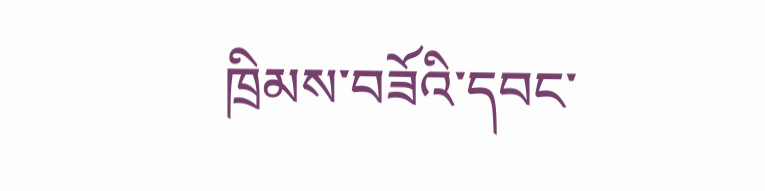ཁྲིམས་བཟོའི་དབང་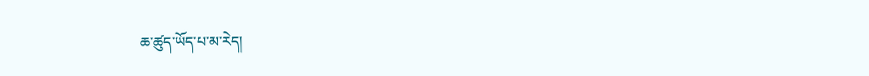ཆ་ཚུད་ཡོད་པ་མ་རེད།